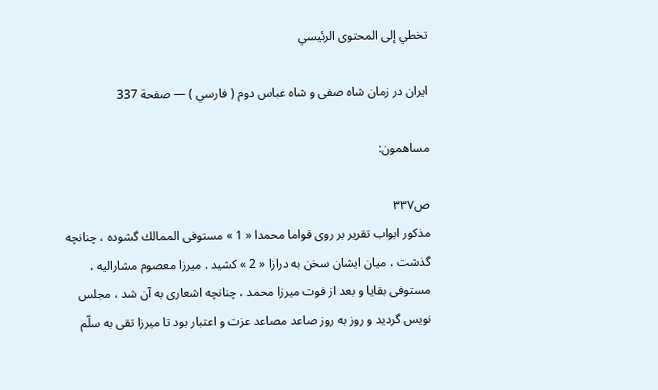تخطي إلى المحتوى الرئيسي

ايران در زمان شاه صفى و شاه عباس دوم ( فارسي ) — صفحة 337

مساهمون:

ص٣٣٧
مذكور ابواب تقرير بر روى قواما محمدا « 1 » مستوفى الممالك گشوده ، چنانچه گذشت ، ميان ايشان سخن به درازا « 2 » كشيد . ميرزا معصوم مشاراليه ، مستوفى بقايا و بعد از فوت ميرزا محمد ، چنانچه اشعارى به آن شد ، مجلس نويس گرديد و روز به روز صاعد مصاعد عزت و اعتبار بود تا ميرزا تقى به سلّم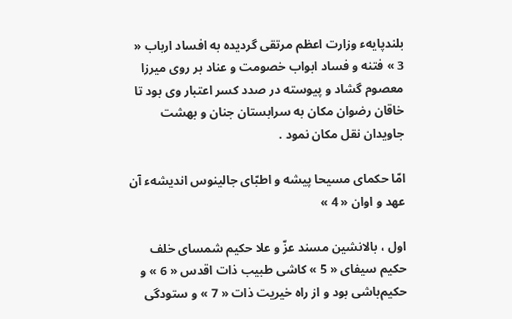بلندپايهء وزارت اعظم مرتقى گرديده به افساد ارباب « 3 » فتنه و فساد ابواب خصومت و عناد بر روى ميرزا معصوم گشاد و پيوسته در صدد كسر اعتبار وى بود تا خاقان رضوان مكان به سرابستان جنان و بهشت جاويدان نقل مكان نمود .

امّا حكماى مسيحا پيشه و اطبّاى جالينوس انديشهء آن عهد و اوان « 4 »

اول ، بالانشين مسند عزّ و علا حكيم شمساى خلف حكيم سيفاى « 5 » كاشى طبيب ذات اقدس « 6 » و حكيم‌باشى بود و از راه خيريت ذات « 7 » و ستودگى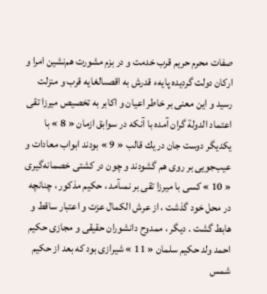صفات محرم حريم قرب خدمت و در بزم مشورت هم‌نشين امرا و اركان دولت گرديده پايهء قدرش به اقصىالغايه قرب و منزلت رسيد و اين معنى بر خاطر اعيان و اكابر به تخصيص ميرزا تقى اعتماد الدولة گران آمده با آنكه در سوابق ازمان « 8 » با يكديگر دوست جان در يك قالب « 9 » بودند ابواب معادات و عيب‌جويى بر روى هم گشودند و چون در كشتى خصمانه‌گيرى « 10 » كسى با ميرزا تقى بر نمىآمد ، حكيم مذكور ، چنانچه در محل خود گذشت ، از عرش الكمال عزت و اعتبار ساقط و هابط گشت . ديگر ، ممدوح دانشوران حقيقى و مجازى حكيم احمد ولد حكيم سلمان « 11 » شيرازى بود كه بعد از حكيم شمس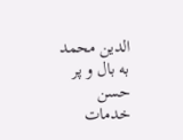الدين محمد به بال و پر حسن خدمات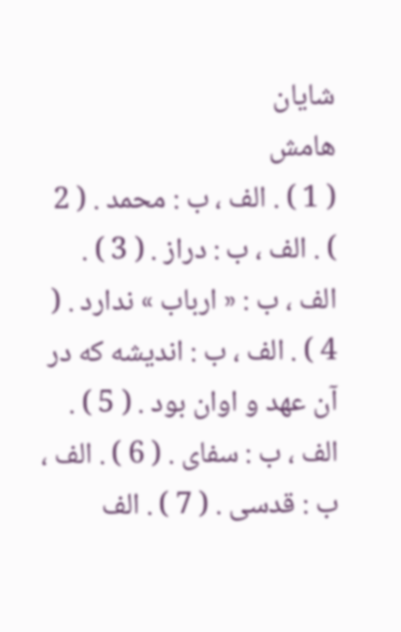شايان
هامش
( 1 ) . الف ، ب : محمد . ( 2 ) . الف ، ب : دراز . ( 3 ) . الف ، ب : « ارباب » ندارد . ( 4 ) . الف ، ب : انديشه كه در آن عهد و اوان بود . ( 5 ) . الف ، ب : سفاى . ( 6 ) . الف ، ب : قدسى . ( 7 ) . الف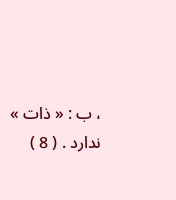، ب : « ذات » ندارد . ( 8 )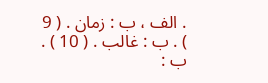. الف ، ب : زمان . ( 9 ) . ب : غالب . ( 10 ) . ب :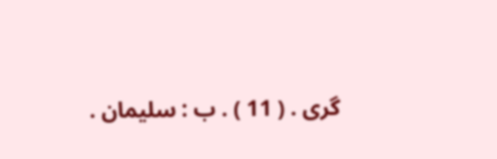گرى . ( 11 ) . ب : سليمان .